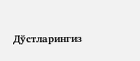Дўстларингиз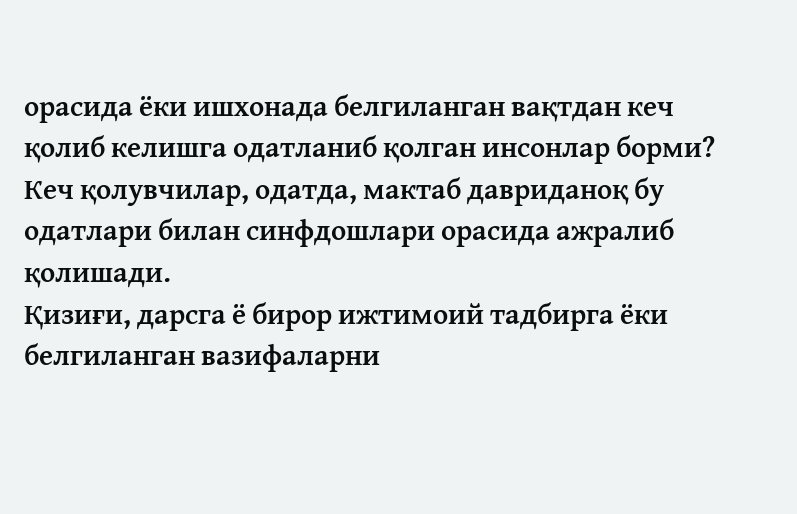орасида ёки ишхонада белгиланган вақтдан кеч қолиб келишга одатланиб қолган инсонлар борми? Кеч қолувчилар, одатда, мактаб давриданоқ бу одатлари билан синфдошлари орасида ажралиб қолишади.
Қизиғи, дарсга ё бирор ижтимоий тадбирга ёки белгиланган вазифаларни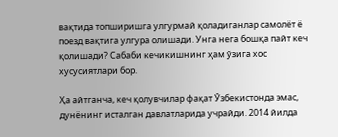вақтида топширишга улгурмай қоладиганлар самолёт ё поезд вақтига улгура олишади. Унга нега бошқа пайт кеч қолишади? Сабаби кечикишнинг ҳам ўзига хос хусусиятлари бор.

Ҳа айтганча, кеч қолувчилар фақат Ўзбекистонда эмас, дунёнинг исталган давлатларида учрайди. 2014 йилда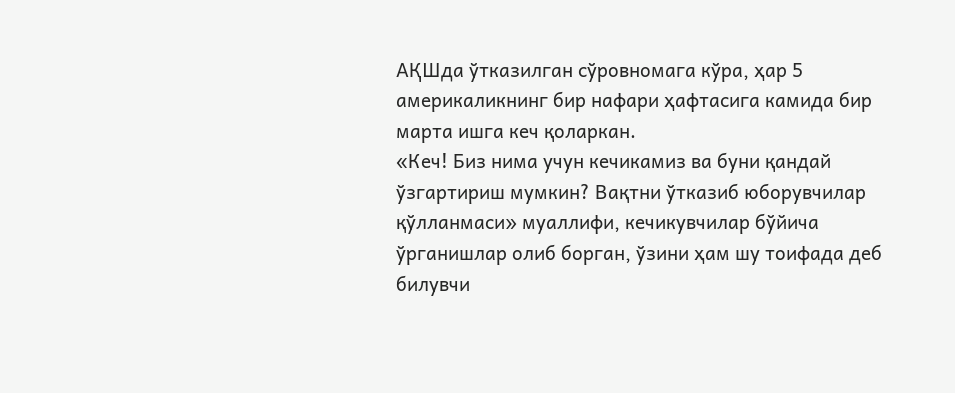АҚШда ўтказилган сўровномага кўра, ҳар 5 америкаликнинг бир нафари ҳафтасига камида бир марта ишга кеч қоларкан.
«Кеч! Биз нима учун кечикамиз ва буни қандай ўзгартириш мумкин? Вақтни ўтказиб юборувчилар қўлланмаси» муаллифи, кечикувчилар бўйича ўрганишлар олиб борган, ўзини ҳам шу тоифада деб билувчи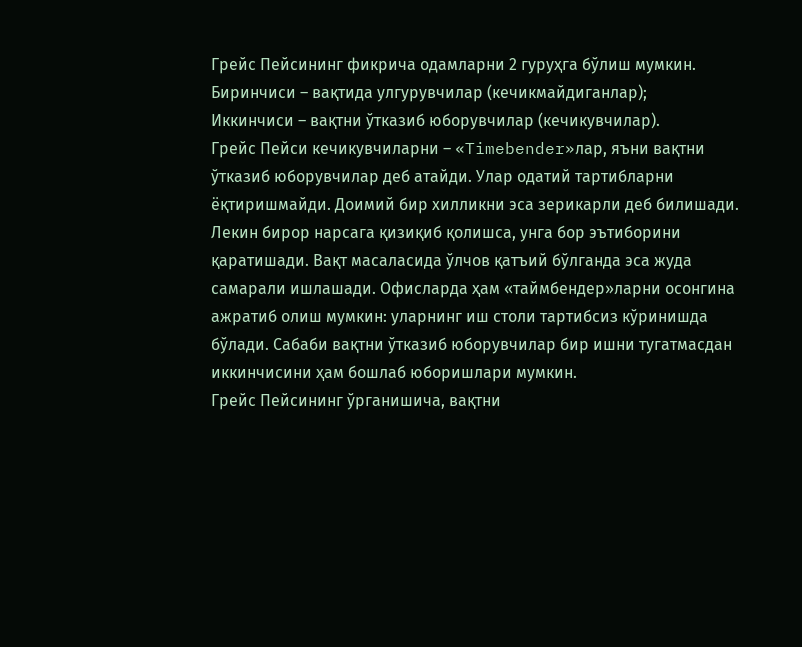Грейс Пейсининг фикрича одамларни 2 гуруҳга бўлиш мумкин.
Биринчиси – вақтида улгурувчилар (кечикмайдиганлар);
Иккинчиси – вақтни ўтказиб юборувчилар (кечикувчилар).
Грейс Пейси кечикувчиларни – «Timebender»лар, яъни вақтни ўтказиб юборувчилар деб атайди. Улар одатий тартибларни ёқтиришмайди. Доимий бир хилликни эса зерикарли деб билишади. Лекин бирор нарсага қизиқиб қолишса, унга бор эътиборини қаратишади. Вақт масаласида ўлчов қатъий бўлганда эса жуда самарали ишлашади. Офисларда ҳам «таймбендер»ларни осонгина ажратиб олиш мумкин: уларнинг иш столи тартибсиз кўринишда бўлади. Сабаби вақтни ўтказиб юборувчилар бир ишни тугатмасдан иккинчисини ҳам бошлаб юборишлари мумкин.
Грейс Пейсининг ўрганишича, вақтни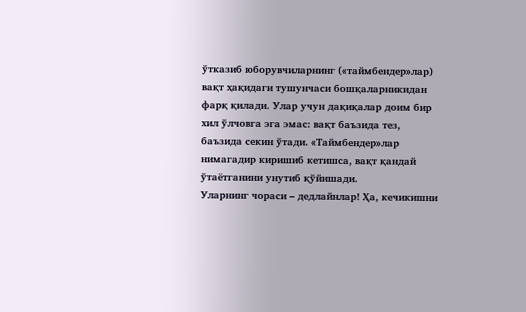ўтказиб юборувчиларнинг («таймбендер»лар) вақт ҳақидаги тушунчаси бошқаларникидан фарқ қилади. Улар учун дақиқалар доим бир хил ўлчовга эга эмас: вақт баъзида тез, баъзида секин ўтади. «Таймбендер»лар нимагадир киришиб кетишса, вақт қандай ўтаётганини унутиб қўйишади.
Уларнинг чораси – дедлайнлар! Ҳа, кечикишни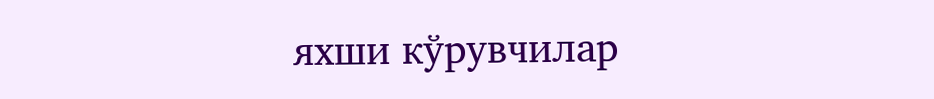яхши кўрувчилар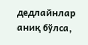дедлайнлар аниқ бўлса,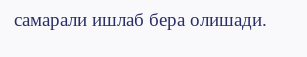самарали ишлаб бера олишади.